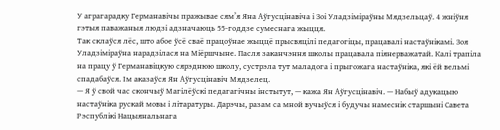У аграгарадку Германавічы пражывае сям’я Яна Аўгусцінавіча і Зоі Уладзіміраўны Мядзельцаў. 4 жніўня гэтыя паважаныя людзі адзначаюць 55-годдзе сумеснага жыцця.
Так склаўся лёс, што абое ўсё сваё працоўнае жыццё прысвяцілі педагогіцы, працавалі настаўнікамі. Зоя Уладзіміраўна нарадзілася на Міёршчыне. Пасля заканчэння школы працавала піянерважатай. Калі трапіла на працу ў Германавіцкую сярэднюю школу, сустрэла тут маладога і прыгожага настаўніка, які ёй вельмі спадабаўся. Ім аказаўся Ян Аўгусцінавіч Мядзелец.
— Я ў свой час скончыў Магілёўскі педагагічны інстытут, — кажа Ян Аўгусцінавіч. — Набыў адукацыю настаўніка рускай мовы і літаратуры. Дарэчы, разам са мной вучыўся і будучы намеснік старшыні Савета Рэспублікі Нацыянальнага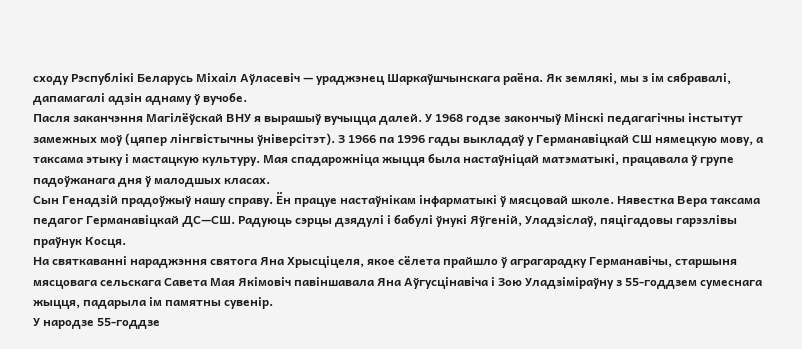сходу Рэспублікі Беларусь Міхаіл Аўласевіч — ураджэнец Шаркаўшчынскага раёна. Як землякі, мы з ім сябравалі, дапамагалі адзін аднаму ў вучобе.
Пасля заканчэння Магілёўскай ВНУ я вырашыў вучыцца далей. У 1968 годзе закончыў Мінскі педагагічны інстытут замежных моў (цяпер лінгвістычны ўніверсітэт). З 1966 па 1996 гады выкладаў у Германавіцкай СШ нямецкую мову, а таксама этыку і мастацкую культуру. Мая спадарожніца жыцця была настаўніцай матэматыкі, працавала ў групе падоўжанага дня ў малодшых класах.
Сын Генадзій прадоўжыў нашу справу. Ён працуе настаўнікам інфарматыкі ў мясцовай школе. Нявестка Вера таксама педагог Германавіцкай ДС—СШ. Радуюць сэрцы дзядулі і бабулі ўнукі Яўгеній, Уладзіслаў, пяцігадовы гарэзлівы праўнук Косця.
На святкаванні нараджэння святога Яна Хрысціцеля, якое сёлета прайшло ў аграгарадку Германавічы, старшыня мясцовага сельскага Савета Мая Якімовіч павіншавала Яна Аўгусцінавіча і Зою Уладзіміраўну з 55-годдзем сумеснага жыцця, падарыла ім памятны сувенір.
У народзе 55-годдзе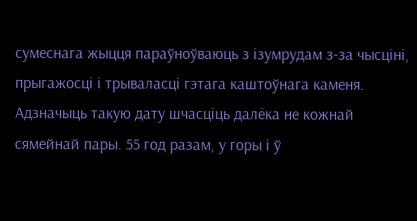сумеснага жыцця параўноўваюць з ізумрудам з-за чысціні, прыгажосці і трываласці гэтага каштоўнага каменя. Адзначыць такую дату шчасціць далёка не кожнай сямейнай пары. 55 год разам, у горы і ў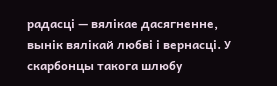радасці — вялікае дасягненне, вынік вялікай любві і вернасці. У скарбонцы такога шлюбу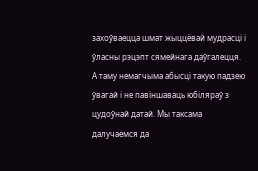захоўваецца шмат жыццёвай мудрасці і ўласны рэцэпт сямейнага даўгалецця. А таму немагчыма абысці такую падзею ўвагай і не павіншаваць юбіляраў з цудоўнай датай. Мы таксама далучаемся да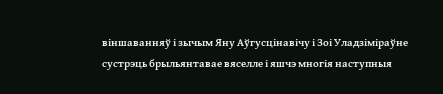віншаванняў і зычым Яну Аўгусцінавічу і Зоі Уладзіміраўне сустрэць брыльянтавае вяселле і яшчэ многія наступныя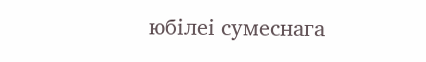юбілеі сумеснага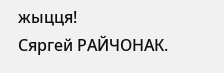жыцця!
Сяргей РАЙЧОНАК.